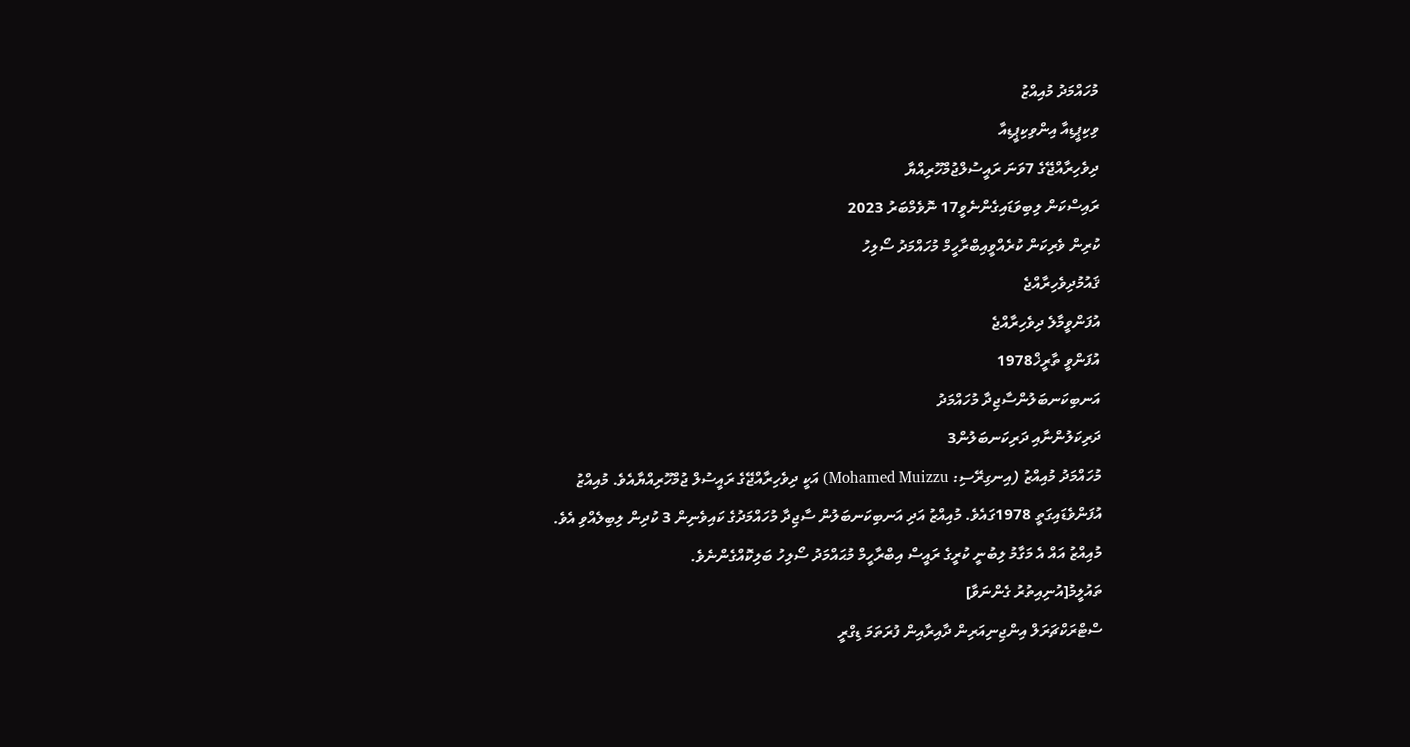މުހައްމަދު މުއިއްޒު
ވިކިޕީޑިއާ އިންވިކިޕީޑިއާ
ދިވެހިރާއްޖޭގެ 7ވަނަ ރައީސުލްޖުމްހޫރިއްޔާ
ރައިސްކަން ލިބިވަޑައިގެންނެވީ17 ނޮވެމްބަރު 2023
ކުރިން ވެރިކަން ކުރެއްވީއިބްރާހީމް މުހައްމަދު ސޯލިހު
ޤައުމުދިވެހިރާއްޖެ
އުފަންވީމާލެ ދިވެހިރާއްޖެ
އުފަންވީ ތާރީޚް1978
އަނބިކަނބަލުންސާޖިދާ މުހައްމަދު
ދަރިކަލުންނާއި ދަރިކަނބަލުން3
މުހައްމަދު މުއިއްޒު (އިނގިރޭސި: Mohamed Muizzu) އަކީ ދިވެހިރާއްޖޭގެ ރައީސުލް ޖުމްހޫރިއްޔާއެވެ. މުއިއްޒު އުފަންވެޑައިގަތީ 1978ގައެވެ. މުއިއްޒު އަދި އަނބިކަނބަލުން ސާޖިދާ މުހައްމަދުގެ ކައިވެނިން 3 ކުދިން ލިބިލެއްވި އެވެ. މުއިއްޒު އައް އެ މަގާމު ލިބުނީ ކުރީގެ ރައީސް އިބްރާހީމް މުޙައްމަދު ސޯލިހު ބަލިކޮއްގެންނެވެ.
ތައުލީމު[އުނިއިތުރު ގެންނަވާ]
ސްޓްރަކްޗަރަލް އިންޖިނިއަރިން ދާއިރާއިން ފުރަތަމަ ޑިގްރީ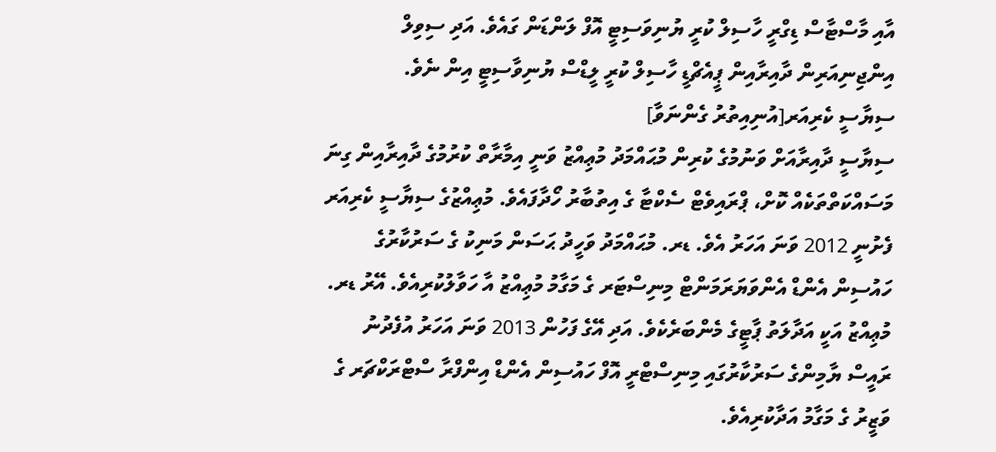އާއި މާސްޓާސް ޑިގްރީ ހާސިލް ކުރީ ޔުނިވަސިޓީ އޮފް ލަންޑަން ގައެވެ. އަދި ސިވިލް އިންޖިނިއަރިން ދާއިރާއިން ޕީއެޗްޑީ ހާސިލް ކުރީ ލީޑްސް ޔުނިވާސިޓީ އިން ނެވެ.
ސިޔާސީ ކެރިއަރ[އުނިއިތުރު ގެންނަވާ]
ސިޔާސީ ދާއިރާއަށް ވަނުމުގެ ކުރިން މުޙައްމަދު މުޢިއްޒު ވަނީ އިމާރާތް ކުރުމުގެ ދާއިރާއިން ގިނަ މަސައްކަތްތަކެއް ކޮށް، ޕްރައިވެޓް ސެކްޓާ ގެ އިތުބާރު ހޯދާފައެވެ. މުޢިއްޒުގެ ސިޔާސީ ކެރިއަރ ފެށުނީ 2012 ވަނަ އަހަރު އެވެ. ޑރ. މުޙައްމަދު ވަހީދު ޙަސަން މަނިކު ގެ ސަރުކާރުގެ ހައުސިން އެންޑް އެންވަޔަރަމަންޓް މިނިސްޓަރ ގެ މަގާމު މުޢިއްޒު އާ ހަވާލުކުރިއެވެ. އޭރު ޑރ. މުޢިއްޒު އަކީ އަދާލަތު ޕާޓީގެ މެންބަރެކެވެ. އަދި އޭގެ ފަހުން 2013 ވަނަ އަހަރު އުފެދުނު ރައީސް ޔާމިންގެ ސަރުކާރުގައި މިނިސްޓްރީ އޮފް ހައުސިން އެންޑް އިންފްރާ ސްޓްރަކްޗަރ ގެ ވަޒީރު ގެ މަގާމު އަދާކުރިއެވެ.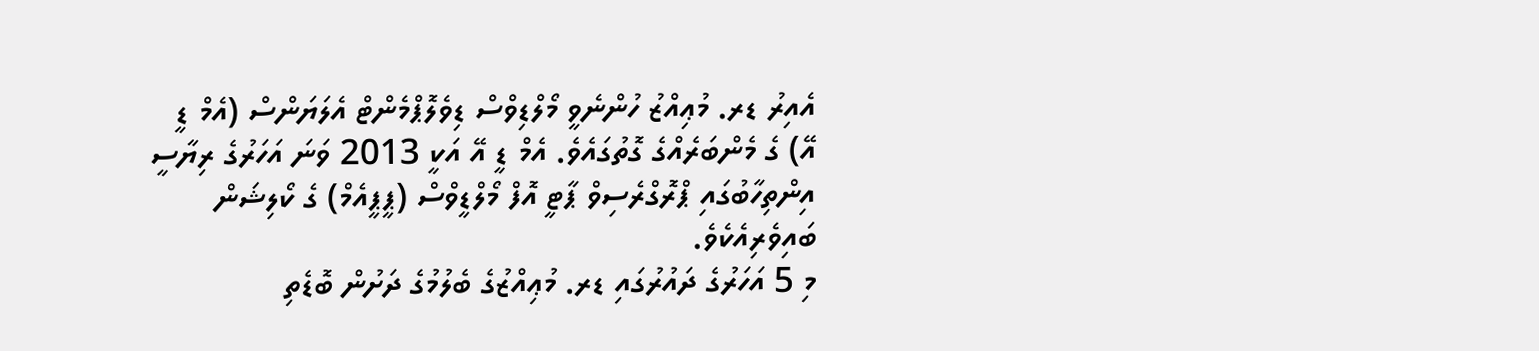އެއިރު ޑރ. މުޢިއްޒު ހުންނެވީ މޯލްޑިވްސް ޑިވެލޮޕްމެންޓް އެލަޔަންސް (އެމް ޑީ އޭ) ގެ މެންބަރެއްގެ ގޮތުގައެވެ. އެމް ޑީ އޭ އަކީ 2013 ވަނަ އަހަރުގެ ރިޔާސީ އިންތިހާބުގައި ޕްރޮގްރެސިވް ޕާޓީ އޮފް މޯލްޑީވްސް (ޕީޕީއެމް) ގެ ކޯލިޝަން ބައިވެރިއެކެވެ.
މި 5 އަހަރުގެ ދައުރުގައި ޑރ. މުޢިއްޒުގެ ބެލުމުގެ ދަށުން ބޮޑެތި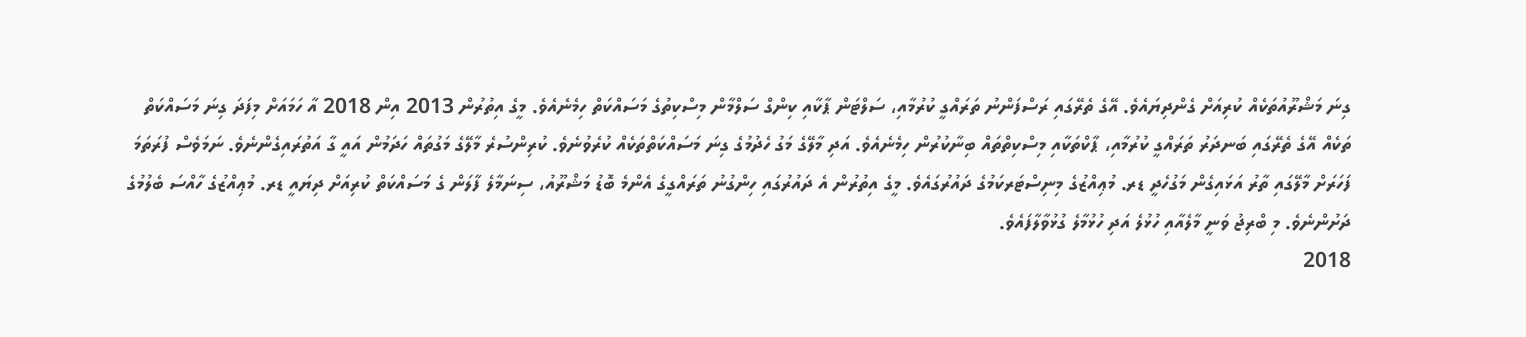ގިނަ މަޝްރޫއުތަކެއް ކުރިއަށް ގެންދިޔައެވެ. އޭގެ ތެރޭގައި ރަސްފަންނު ތަރައްގީ ކުރުމާއި، ސަލްޓަން ޕާކާއި ކިންގް ސަލްމާން މިސްކިތުގެ މަސައްކަތް ހިމެނެއެވެ. މީގެ އިތުރުން 2013 އިން 2018 އާ ހަމައަށް މިފަދަ ގިނަ މަސައްކަތް ތަކެއް އޭގެ ތެރޭގައި ބަނދަރު ތަރައްގީ ކުރުމާއި، ޕާކްތަކާއި މިސްކިތްތައް ބިނާކުރުން ހިމެނެއެވެ. އަދި މާލޭގެ މަގު ހެދުމުގެ ގިނަ މަސައްކަތްތަކެއް ކުރެވުނެވެ. ކުރިންސުރެ މާލޭގެ މަގުތައް ހަދަމުން އައީ ގާ އަތުރައިގެންނެވެ. ނަމަވެސް ފުރަތަމަ ފަހަރަށް މާލޭގައި ތާރު އަޅައިގެން މަގުހެދީ ޑރ. މުޢިއްޒުގެ މިނިސްޓަރކަމުގެ ދައުރުގައެވެ. މީގެ އިތުރުން އެ ދައުރުގައި ހިންގުނު ތަރައްގީގެ އެންމެ ބޮޑު މަޝްރޫއު، ސިނަމާލެ ފާލަން ގެ މަސައްކަތް ކުރިއަށް ދިޔައީ ޑރ. މުޢިއްޒުގެ ހާއްސަ ބެލުމުގެ ދަށުންނެވެ. މި ބްރިޖު ވަނީ މާލެއާއި ހުޅުލެ އަދި ހުޅުމާލެ ގުޅުވާލާފައެވެ.
2018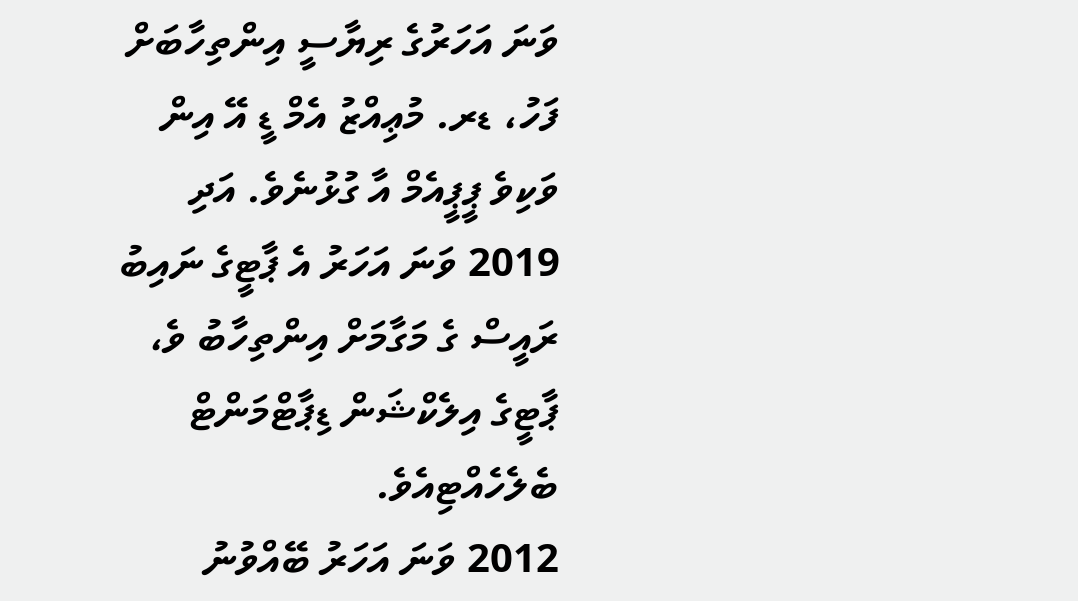ވަނަ އަހަރުގެ ރިޔާސީ އިންތިހާބަށް ފަހު، ޑރ. މުޢިއްޒު އެމް ޑީ އޭ އިން ވަކިވެ ޕީޕީއެމް އާ ގުޅުނެވެ. އަދި 2019 ވަނަ އަހަރު އެ ޕާޓީގެ ނައިބު ރައީސް ގެ މަގާމަށް އިންތިހާބު ވެ، ޕާޓީގެ އިލެކްޝަން ޑިޕާޓްމަންޓް ބެލެހެއްޓިއެވެ.
2012 ވަނަ އަހަރު ބޭއްވުނު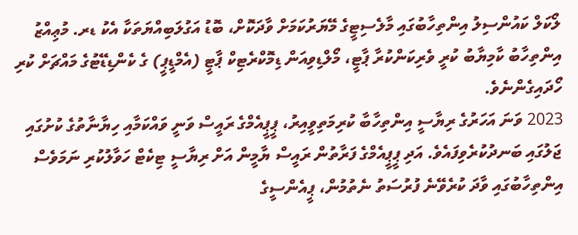ލޯކަލް ކައުންސިލު އިންތިހާބުގައި މާލެސިޓީގެ މޭޔަރުކަމަށް ވާދަކޮށް، ބޮޑު އަގުލަބިއްޔަތަކާ އެކު ޑރ. މުޢިއްޒު އިންތިހާބު ކާމިޔާބު ކުރީ ވެރިކަންކުރާ ޕާޓީ، މޯލްޑިވިއަން ޑިމޮކްރެޓިކް ޕާޓީ (އެމްޑީޕީ) ގެ ކެންޑިޑޭޓުގެ މައްޗަށް ކުރި ހޯދައިގެންނެވެ.
2023 ވަނަ އަހަރުގެ ރިޔާސީ އިންތިހާބާ ކުރިމަތިވީއިރު، ޕީޕީއެމްގެ ރައީސް ވަނީ ވައްކަމާއި ހިޔާނާތުގެ ކުށުގައި ޖަލުގައި ބަނދުކުރެވިފައެވެ. އަދި ޕީޕީއެމްގެ ފަރާތުން ރައީސް ޔާމީން އަށް ރިޔާސީ ޓިކެޓް ހަވާލުކުރި ނަމަވެސް އިންތިހާބުގައި ވާދަ ކުރެވޭނެ ފުރުސަތު ނެތުމުން، ޕީއެންސީގެ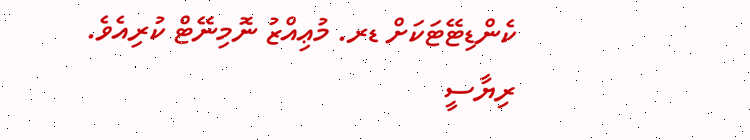ކެންޑިޓޭޓަކަށް ޑރ. މުޢިއްޒު ނޮމިނޭޓް ކުރިއެވެ. ރިޔާސީ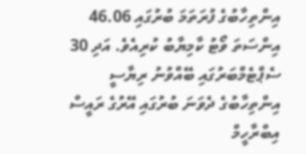އިންތިހާބުގެ ފުރަތަމަ ބުރުގައި 46.06 އިންސަތަ ވޯޓު ކާމިޔާބު ކުރިއެވެ. އަދި 30 ސެޕްޓެމްބަރުގައި ބޭއްވުނު ރިޔާސީ އިންތިހާބުގެ ދެވަނަ ބުރުގައި އޭރުގެ ރައީސް އިބްރާހީމް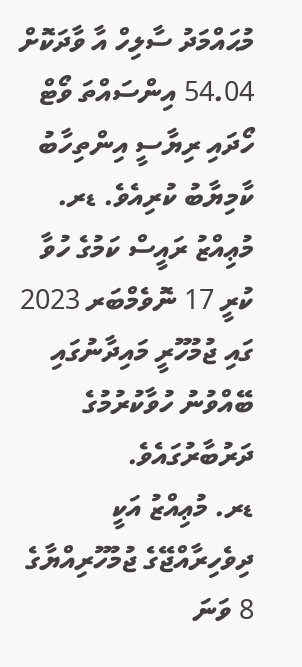މުޙައްމަދު ސާލިހް އާ ވާދަކޮށް 54.04 އިންސައްތަ ވޯޓް ހޯދައި ރިޔާސީ އިންތިހާބު ކާމިޔާބު ކުރިއެވެ. ޑރ. މުޢިއްޒު ރައީސް ކަމުގެ ހުވާ ކުރީ 17 ނޮވެމްބަރ 2023 ގައި ޖުމުހޫރީ މައިދާނުގައި ބޭއްވުނު ހުވާކުރުމުގެ ދަރުބާރުގައެވެ.
ޑރ. މުޢިއްޒު އަކީ ދިވެހިރާއްޖޭގެ ޖުމުހޫރިއްޔާގެ 8 ވަނަ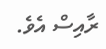ރާއިސް އެވެ.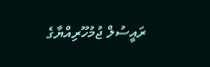ރައީސުލް ޖުމުހޫރިއްޔާގެ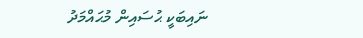ނައިބަކީ ޙުސައިން މުޙައްމަދު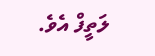ލަތީފް އެވެ.